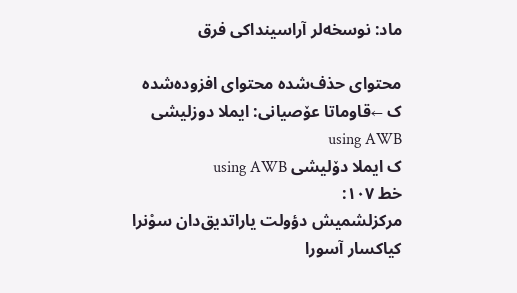ماد: نوسخه‌لر آراسینداکی فرق

محتوای حذف‌شده محتوای افزوده‌شده
ک ←قاوماتا عۆصیانی: ایملا دوزلیشی using AWB
ک ایملا دۆلیشی using AWB
خط ۱۰۷:
مرکزلشمیش دؤولت یاراتدیق‌دان سوْنرا کیاکسار آسورا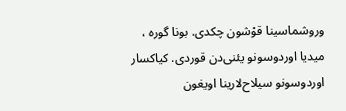وروشماسینا قوْشون چکدی. بونا گوره ، میدیا اوردوسونو یئنی‌دن قوردی. کیاکسار اوردوسونو سیلاح‌لارینا اویغون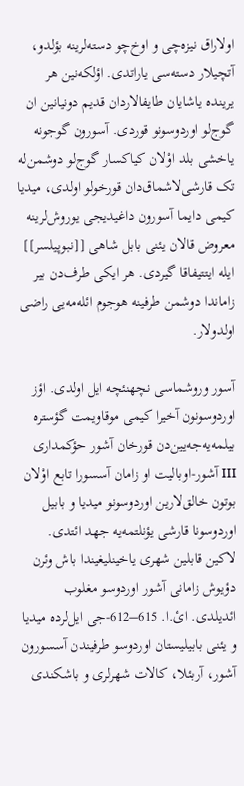اولاراق نیزه‌چی و اوخ‌چو دسته‌لرینه بؤلدو، آتچیلار دسته‌سی یاراتدی. اؤلکه‌نین هر یرینده یاشایان طایفالاردان قدیم دونیانین ان گوج‌لو اوردوسونو قوردی. آسورون گوجونه یاخشی بلد اوْلان کیاکسار گوج‌لو دوشمن‌له تک قارشی‌لاشماق‌دان قورخولو اولدی، میدیا کیمی دایما آسورون داغیدیجی یوروش‌لرینه معروض قالان یئنی بابل شاهی [[نبوپیلسر]] ایله ایتتیفاقا گیردی. هر ایکی طرف‌دن بیر زاماندا دوشمن طرفینه هوجوم ائله‌مه‌یی راضی اولدولار.

آسور وروشماسی نچهنئچه ایل اولدی. اؤز اوردوسونون آخیرا کیمی موقاویمت گؤستره بیلمه‌یه‌جه‌یین‌دن قورخان آشور حؤکمداری III آشور-اوبالیت او زامان آسسورا تابع اوْلان بوتون خالق‌لارین اوردوسونو میدیا و بابیل اوردوسونا قارشی یؤنلتمه‌یه جهد ائتدی. لاکین قابلین شهری یاخینلیغیندا باش وئرن دؤیوش زامانی آشور اوردوسو مغلوب ائدیلدی. ائ.ا. 615–612-جی ایل‌لرده میدیا و یئنی بابیلیستان اوردوسو طرفیندن آسسورون آشور، آربئلا، کالات شهرلری و باشکندی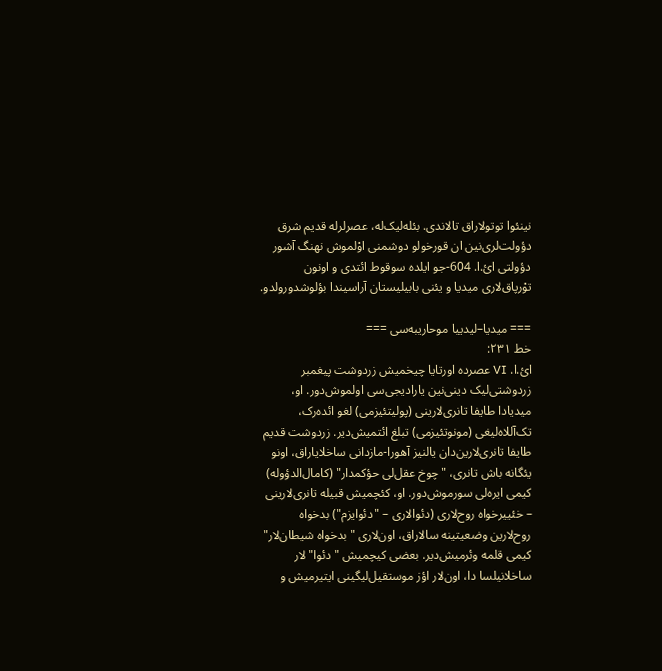نینئوا توتولاراق تالاندی. بئله‌لیک‌له، عصرلرله قدیم شرق دؤولت‌لری‌نین ان قورخولو دوشمنی اوْلموش نهنگ آشور دؤولتی ائ.ا. 604-جو ایلده سوقوط ائتدی و اونون توْرپاق‌لاری میدیا و یئنی بابیلیستان آراسیندا بؤلوشدورولدو.

=== میدیا–لیدییا موحاریبه‌سی ===
خط ۲۳۱:
ائ.ا. VI عصرده اورتایا چیخمیش زردوشت پیغمبر زردوشتی‌لیک دینی‌نین یارادیجی‌سی اولموش‌دور. او، میدیادا طایفا تانری‌لارینی (پولیتئیزمی) لغو ائده‌رک، تک‌آللاه‌لیغی (مونوتئیزمی) تبلغ ائتمیش‌دیر. زردوشت قدیم طایفا تانری‌لارین‌دان یالنیز آهورا-مازدانی ساخلایاراق، اونو یئگانه باش تانری، "چوخ عقل‌لی حؤکمدار" (کامال‌الدؤوله) کیمی ایره‌لی سورموش‌دور. او، کئچمیش قبیله تانری‌لارینی – خئییرخواه روح‌لاری (دئوالاری – "دئوایزم") بدخواه روح‌لارین وضعیتینه سالاراق، اون‌لاری "بدخواه شیطان‌لار" کیمی قلمه وئرمیش‌دیر. بعضی کیچمیش "دئوا"لار ساخلانیلسا دا، اون‌لار اؤز موستقیل‌لیگینی ایتیرمیش و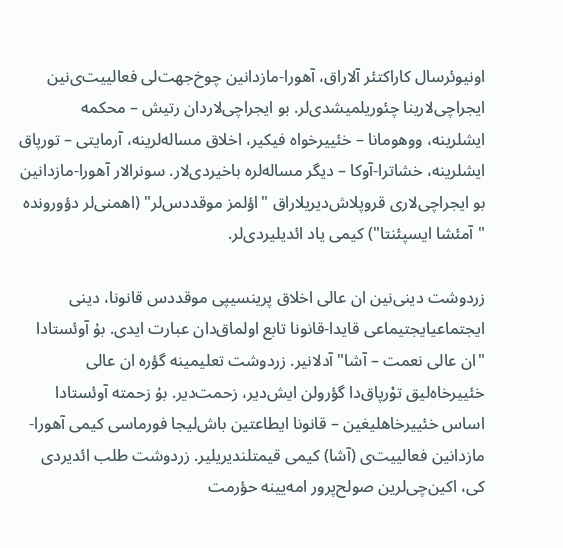اونیوئرسال کاراکتئر آلاراق، آهورا-مازدانین چوخ‌جهت‌لی فعالییت‌ی‌نین ایجراچی‌لارینا چئوریلمیشدی‌لر. بو ایجراچی‌لاردان رتیش – محکمه ایشلرینه، ووهومانا – خئییرخواه فیکیر، اخلاق مساله‌لرینه، آرمایتی – تورپاق ایشلرینه، خشاترا-آوکا – دیگر مساله‌لره باخیردی‌لار. سونرالار آهورا-مازدانین بو ایجراچی‌لاری قروپلاش‌دیریلاراق "اؤلمز موقددس‌لر" (اهمنی‌لر دؤورونده "آمئشا ایسپئنتا") کیمی یاد ائدیلیردی‌لر.

زردوشت دینی‌نین ان عالی اخلاق پرینسیپی موقددس قانونا، دینی ایجتماعیایجتیماعی قایدا-قانونا تابع اولماق‌دان عبارت ایدی. بۇ آوئستادا "ان عالی نعمت – آشا" آدلانیر. زردوشت تعلیمینه گؤره ان عالی خئییرخاه‌لیق توْرپاق‌دا گؤرولن ایش‌دیر، زحمت‌دیر. بۇ زحمته آوئستادا اساس خئییرخاهلیغین – قانونا ایطاعتین باش‌لیجا فورماسی کیمی آهورا-مازدانین فعالییت‌ی (آشا) کیمی قیمتلندیریلیر. زردوشت طلب ائدیردی کی، اکین‌چی‌لرین صولح‌پرور امه‌یینه حؤرمت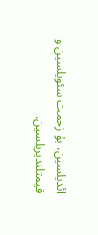ائدیلسین، بۇ زحمت سئویلسین و قیمتلندیریلسین.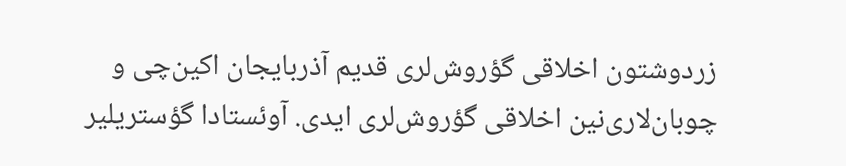زردوشتون اخلاقی گؤروش‌لری قدیم آذربایجان اکین‌چی و چوبان‌لاری‌نین اخلاقی گؤروش‌لری ایدی. آوئستادا گؤستریلیر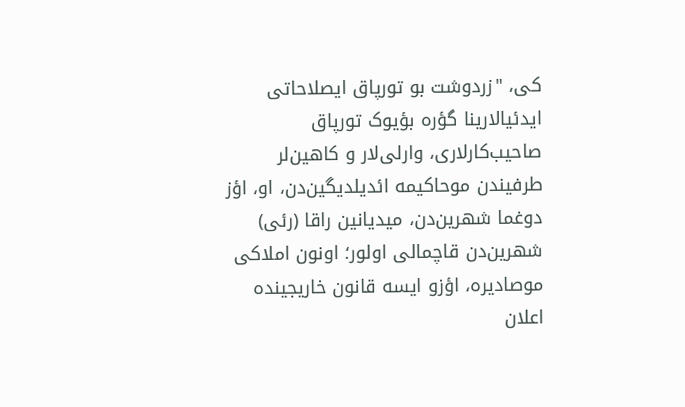کی، "زردوشت بو تورپاق ایصلاحاتی ایدئیالارینا گؤره بؤیوک تورپاق صاحیب‌کارلاری، وارلی‌لار و کاهین‌لر طرفیندن موحاکیمه ائدیلدیگین‌دن، او، اؤز دوغما شهرین‌دن، میدیانین راقا (رئی) شهرین‌دن قاچمالی اولور؛ اونون املاکی موصادیره، اؤزو ایسه قانون خاریجینده اعلان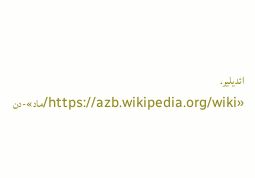ائدیلیر.
«https://azb.wikipedia.org/wiki/ماد»-دن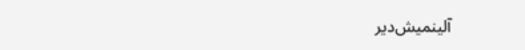آلینمیش‌دیر